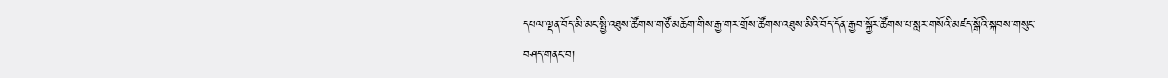དཔལ་ལྡན་བོད་མི་མང་སྤྱི་འཐུས་ཚོགས་གཙོ་མཆོག་གིས་རྒྱ་གར་གྲོས་ཚོགས་འཐུས་མིའི་བོད་དོན་རྒྱབ་སྐྱོར་ཚོགས་པ་སླར་གསོའི་མཛད་སྒོའི་སྐབས་གསུང་བཤད་གནང་བ།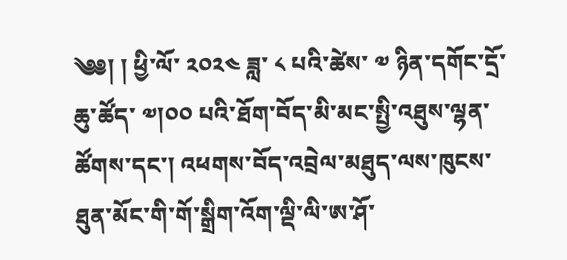༄༅། ། ཕྱི་ལོ་ ༢༠༢༤ ཟླ་ ༨ པའི་ཚེས་ ༧ ཉིན་དགོང་དྲོ་ཆུ་ཚོད་ ༧།༠༠ པའི་ཐོག་བོད་མི་མང་སྤྱི་འཐུས་ལྷན་ཚོགས་དང་། འཕགས་བོད་འབྲེལ་མཐུད་ལས་ཁུངས་ཐུན་མོང་གི་གོ་སྒྲིག་འོག་ལྡི་ལི་ཨ་ཤོ་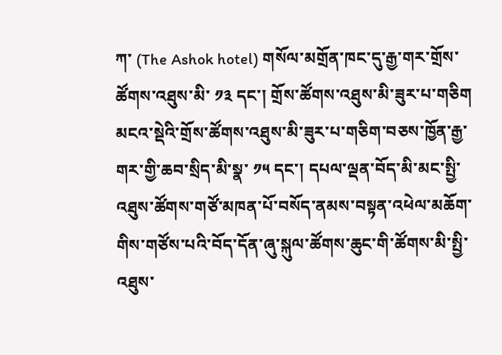ཀ་ (The Ashok hotel) གསོལ་མགྲོན་ཁང་དུ་རྒྱ་གར་གྲོས་ཚོགས་འཐུས་མི་ ༡༣ དང་། གྲོས་ཚོགས་འཐུས་མི་ཟུར་པ་གཅིག མངའ་སྡེའི་གྲོས་ཚོགས་འཐུས་མི་ཟུར་པ་གཅིག་བཅས་ཁྱོན་རྒྱ་གར་གྱི་ཆབ་སྲིད་མི་སྣ་ ༡༥ དང་། དཔལ་ལྡན་བོད་མི་མང་སྤྱི་འཐུས་ཚོགས་གཙོ་མཁན་པོ་བསོད་ནམས་བསྟན་འཕེལ་མཆོག་གིས་གཙོས་པའི་བོད་དོན་ཞུ་སྐུལ་ཚོགས་ཆུང་གི་ཚོགས་མི་སྤྱི་འཐུས་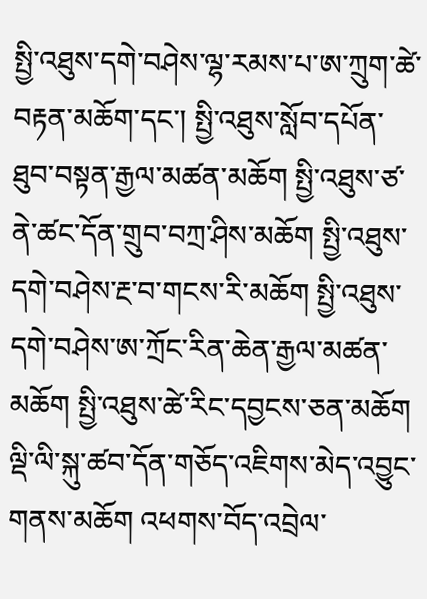སྤྱི་འཐུས་དགེ་བཤེས་ལྷ་རམས་པ་ཨ་ཀྲུག་ཚེ་བརྟན་མཆོག་དང་། སྤྱི་འཐུས་སློབ་དཔོན་ཐུབ་བསྟན་རྒྱལ་མཚན་མཆོག སྤྱི་འཐུས་ཙ་ནེ་ཚང་དོན་གྲུབ་བཀྲ་ཤིས་མཆོག སྤྱི་འཐུས་དགེ་བཤེས་རྔ་བ་གངས་རི་མཆོག སྤྱི་འཐུས་དགེ་བཤེས་ཨ་ཀྲོང་རིན་ཆེན་རྒྱལ་མཚན་མཆོག སྤྱི་འཐུས་ཚེ་རིང་དབྱངས་ཅན་མཆོག ལྡི་ལི་སྐུ་ཚབ་དོན་གཅོད་འཇིགས་མེད་འབྱུང་གནས་མཆོག འཕགས་བོད་འབྲེལ་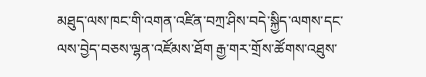མཐུད་ལས་ཁང་གི་འགན་འཛིན་བཀྲ་ཤིས་བདེ་སྐྱིད་ལགས་དང་ལས་བྱེད་བཅས་ལྷན་འཛོམས་ཐོག རྒྱ་གར་གྲོས་ཚོགས་འཐུས་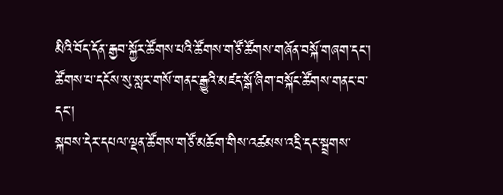མིའི་བོད་དོན་རྒྱབ་སྐྱོར་ཚོགས་པའི་ཚོགས་གཙོ་ཚོགས་གཞོན་བསྐོ་གཞག་དང་། ཚོགས་པ་དངོས་སུ་སླར་གསོ་གནང་རྒྱུའི་མཛད་སྒོ་ཞིག་བསྐོང་ཚོགས་གནང་བ་དང་།
སྐབས་དེར་དཔལ་ལྡན་ཚོགས་གཙོ་མཆོག་གིས་འཚམས་འདྲི་དང་སྦྲགས་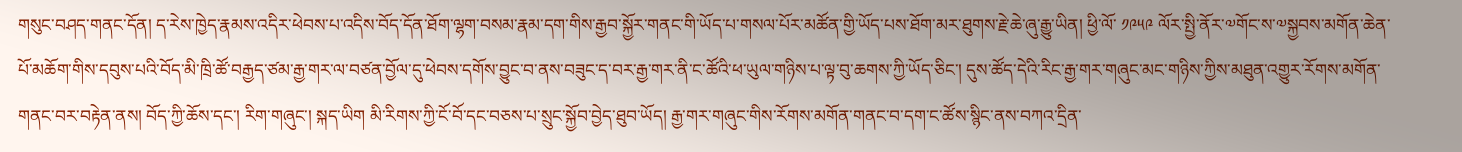གསུང་བཤད་གནང་དོན། ད་རེས་ཁྱེད་རྣམས་འདིར་ཕེབས་པ་འདིས་བོད་དོན་ཐོག་ལྷག་བསམ་རྣམ་དག་གིས་རྒྱབ་སྐྱོར་གནང་གི་ཡོད་པ་གསལ་པོར་མཚོན་གྱི་ཡོད་པས་ཐོག་མར་ཐུགས་རྗེ་ཆེ་ཞུ་རྒྱུ་ཡིན། ཕྱི་ལོ་ ༡༩༥༩ ལོར་སྤྱི་ནོར་༧གོང་ས་༧སྐྱབས་མགོན་ཆེན་པོ་མཆོག་གིས་དབུས་པའི་བོད་མི་ཁྲི་ཚོ་བརྒྱད་ཙམ་རྒྱ་གར་ལ་བཙན་བྱོལ་དུ་ཕེབས་དགོས་བྱུང་བ་ནས་བཟུང་ད་བར་རྒྱ་གར་ནི་ང་ཚོའི་ཕ་ཡུལ་གཉིས་པ་ལྟ་བུ་ཆགས་ཀྱི་ཡོད་ཅིང་། དུས་ཚོད་དེའི་རིང་རྒྱ་གར་གཞུང་མང་གཉིས་ཀྱིས་མཐུན་འགྱུར་རོགས་མགོན་གནང་བར་བརྟེན་ནས། བོད་ཀྱི་ཆོས་དང་། རིག་གཞུང་། སྐད་ཡིག མི་རིགས་ཀྱི་ངོ་བོ་དང་བཅས་པ་སྲུང་སྐྱོབ་བྱེད་ཐུབ་ཡོད། རྒྱ་གར་གཞུང་གིས་རོགས་མགོན་གནང་བ་དག་ང་ཚོས་སྙིང་ནས་བཀའ་དྲིན་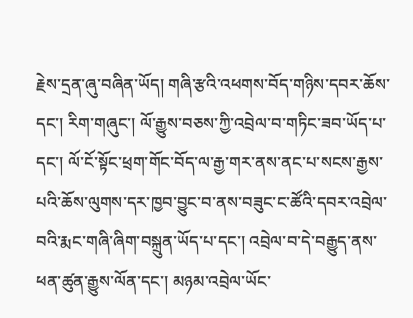རྗེས་དྲན་ཞུ་བཞིན་ཡོད། གཞི་རྩའི་འཕགས་བོད་གཉིས་དབར་ཆོས་དང་། རིག་གཞུང་། ལོ་རྒྱུས་བཅས་ཀྱི་འབྲེལ་བ་གཏིང་ཟབ་ཡོད་པ་དང་། ལོ་ངོ་སྟོང་ཕྲག་གོང་བོད་ལ་རྒྱ་གར་ནས་ནང་པ་སངས་རྒྱས་པའི་ཆོས་ལུགས་དར་ཁྱབ་བྱུང་བ་ནས་བཟུང་ང་ཚོའི་དབར་འབྲེལ་བའི་རྨང་གཞི་ཞིག་བསྐྲུན་ཡོད་པ་དང་། འབྲེལ་བ་དེ་བརྒྱུད་ནས་ཕན་ཚུན་རྒྱུས་ལོན་དང་། མཉམ་འབྲེལ་ཡོང་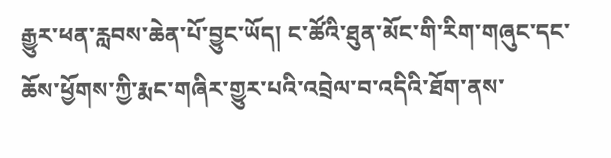རྒྱུར་ཕན་རླབས་ཆེན་པོ་བྱུང་ཡོད། ང་ཚོའི་ཐུན་མོང་གི་རིག་གཞུང་དང་ཆོས་ཕྱོགས་ཀྱི་རྨང་གཞིར་གྱུར་པའི་འབྲེལ་བ་འདིའི་ཐོག་ནས་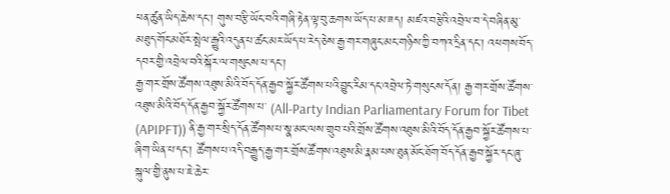ཕན་ཚུན་ཡིད་ཆེས་དང་། གུས་བརྩི་ཡོང་བའི་གཞི་རྟེན་ལྟ་བུ་ཆགས་ཡོད་པ་མ་ཟད། མཛའ་བརྩེའི་འབྲེལ་བ་དེ་བཞིན་མུ་མཐུད་གོང་མཐོར་སྤེལ་རྒྱུའི་འདུན་པ་ཚང་མར་ཡོད་པ་རེད་ཅེས་རྒྱ་གར་གཞུང་མང་གཉིས་ཀྱི་བཀའ་དྲིན་དང་། འཕགས་བོད་དབར་གྱི་འབྲེལ་བའི་སྐོར་ལ་གསུངས་པ་དང་།
རྒྱ་གར་གྲོས་ཚོགས་འཐུས་མིའི་བོད་དོན་རྒྱབ་སྐྱོར་ཚོགས་པའི་བྱུང་རིམ་དང་འབྲེལ་ཏེ་གསུངས་དོན། རྒྱ་གར་གྲོས་ཚོགས་འཐུས་མིའི་བོད་དོན་རྒྱབ་སྐྱོར་ཚོགས་པ་ (All-Party Indian Parliamentary Forum for Tibet (APIPFT)) ནི་རྒྱ་གར་སྲིད་དོན་ཚོགས་པ་སྣ་མང་ལས་གྲུབ་པའི་གྲོས་ཚོགས་འཐུས་མིའི་བོད་དོན་རྒྱབ་སྐྱོར་ཚོགས་པ་ཞིག་ཡིན་པ་དང་། ཚོགས་པ་འདི་བརྒྱུད་རྒྱ་གར་གྲོས་ཚོགས་འཐུས་མི་རྣམ་པས་ཐུན་མོང་ཐོག་བོད་དོན་རྒྱབ་སྐྱོར་དང་ཞུ་སྐུལ་གྱི་ནུས་པ་ཇེ་ཆེར་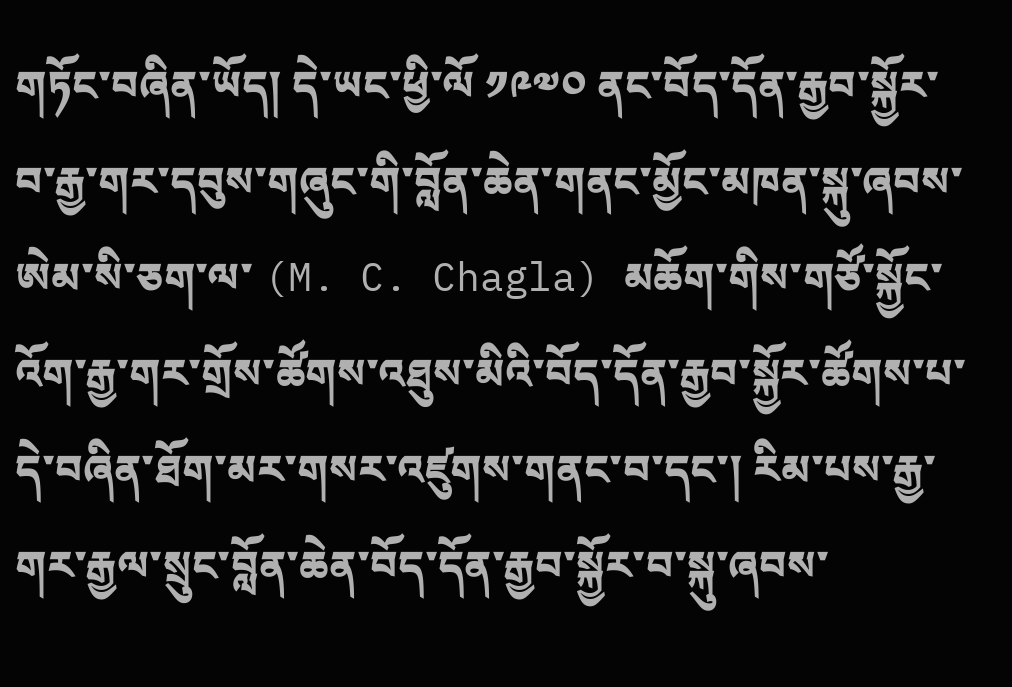གཏོང་བཞིན་ཡོད། དེ་ཡང་ཕྱི་ལོ ༡༩༧༠ ནང་བོད་དོན་རྒྱབ་སྐྱོར་བ་རྒྱ་གར་དབུས་གཞུང་གི་བློན་ཆེན་གནང་མྱོང་མཁན་སྐུ་ཞབས་ཨེམ་སི་ཅག་ལ་ (M. C. Chagla) མཆོག་གིས་གཙོ་སྐྱོང་འོག་རྒྱ་གར་གྲོས་ཚོགས་འཐུས་མིའི་བོད་དོན་རྒྱབ་སྐྱོར་ཚོགས་པ་དེ་བཞིན་ཐོག་མར་གསར་འཛུགས་གནང་བ་དང་། རིམ་པས་རྒྱ་གར་རྒྱལ་སྲུང་བློན་ཆེན་བོད་དོན་རྒྱབ་སྐྱོར་བ་སྐུ་ཞབས་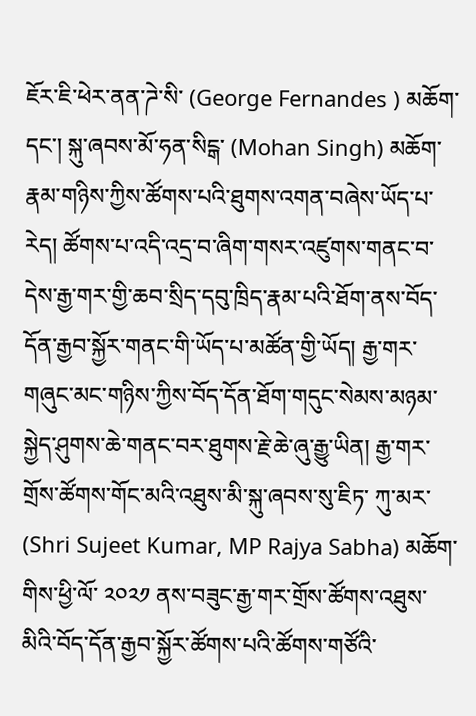ཇོར་ཇི་ཕེར་ནན་ཌེ་སི་ (George Fernandes ) མཆོག་དང་། སྐུ་ཞབས་མོ་ཧན་སིངྒ་ (Mohan Singh) མཆོག་རྣམ་གཉིས་ཀྱིས་ཚོགས་པའི་ཐུགས་འགན་བཞེས་ཡོད་པ་རེད། ཚོགས་པ་འདི་འདྲ་བ་ཞིག་གསར་འཛུགས་གནང་བ་དེས་རྒྱ་གར་གྱི་ཆབ་སྲིད་དབུ་ཁྲིད་རྣམ་པའི་ཐོག་ནས་བོད་དོན་རྒྱབ་སྐྱོར་གནང་གི་ཡོད་པ་མཚོན་གྱི་ཡོད། རྒྱ་གར་གཞུང་མང་གཉིས་ཀྱིས་བོད་དོན་ཐོག་གདུང་སེམས་མཉམ་སྐྱེད་ཤུགས་ཆེ་གནང་བར་ཐུགས་རྗེ་ཆེ་ཞུ་རྒྱུ་ཡིན། རྒྱ་གར་གྲོས་ཚོགས་གོང་མའི་འཐུས་མི་སྐུ་ཞབས་སུ་ཇིཏ་ ཀུ་མར་ (Shri Sujeet Kumar, MP Rajya Sabha) མཆོག་གིས་ཕྱི་ལོ་ ༢༠༢༡ ནས་བཟུང་རྒྱ་གར་གྲོས་ཚོགས་འཐུས་མིའི་བོད་དོན་རྒྱབ་སྐྱོར་ཚོགས་པའི་ཚོགས་གཙོའི་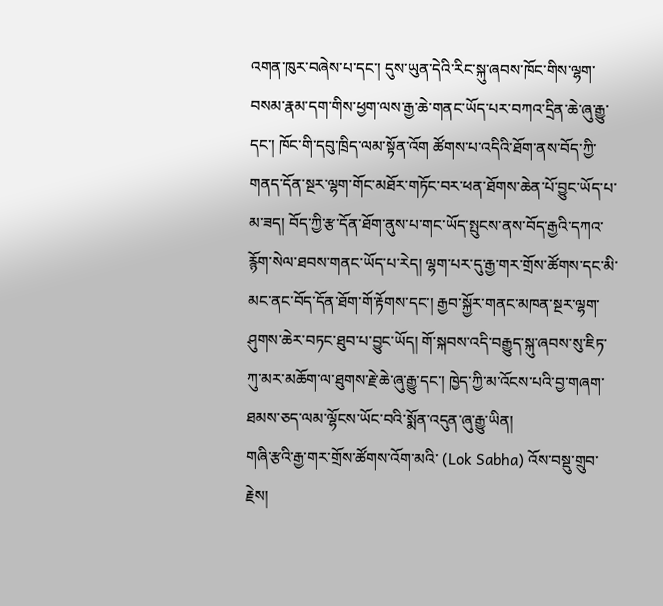འགན་ཁུར་བཞེས་པ་དང་། དུས་ཡུན་དེའི་རིང་སྐུ་ཞབས་ཁོང་གིས་ལྷག་བསམ་རྣམ་དག་གིས་ཕྱག་ལས་རྒྱ་ཆེ་གནང་ཡོད་པར་བཀའ་དྲིན་ཆེ་ཞུ་རྒྱུ་དང་། ཁོང་གི་དབུ་ཁྲིད་ལམ་སྟོན་འོག ཚོགས་པ་འདིའི་ཐོག་ནས་བོད་ཀྱི་གནད་དོན་སྔར་ལྷག་གོང་མཐོར་གཏོང་བར་ཕན་ཐོགས་ཆེན་པོ་བྱུང་ཡོད་པ་མ་ཟད། བོད་ཀྱི་རྩ་དོན་ཐོག་ནུས་པ་གང་ཡོད་སྤུངས་ནས་བོད་རྒྱའི་དཀའ་རྙོག་སེལ་ཐབས་གནང་ཡོད་པ་རེད། ལྷག་པར་དུ་རྒྱ་གར་གྲོས་ཚོགས་དང་མི་མང་ནང་བོད་དོན་ཐོག་གོ་རྟོགས་དང་། རྒྱབ་སྐྱོར་གནང་མཁན་སྔར་ལྷག་ཤུགས་ཆེར་བཏང་ཐུབ་པ་བྱུང་ཡོད། གོ་སྐབས་འདི་བརྒྱུད་སྐུ་ཞབས་སུ་ཇིཏ་ཀུ་མར་མཆོག་ལ་ཐུགས་རྗེ་ཆེ་ཞུ་རྒྱུ་དང་། ཁྱེད་ཀྱི་མ་འོངས་པའི་བྱ་གཞག་ཐམས་ཅད་ལམ་ལྷོངས་ཡོང་བའི་སྨོན་འདུན་ཞུ་རྒྱུ་ཡིན།
གཞི་རྩའི་རྒྱ་གར་གྲོས་ཚོགས་འོག་མའི་ (Lok Sabha) འོས་བསྡུ་གྲུབ་རྗེས།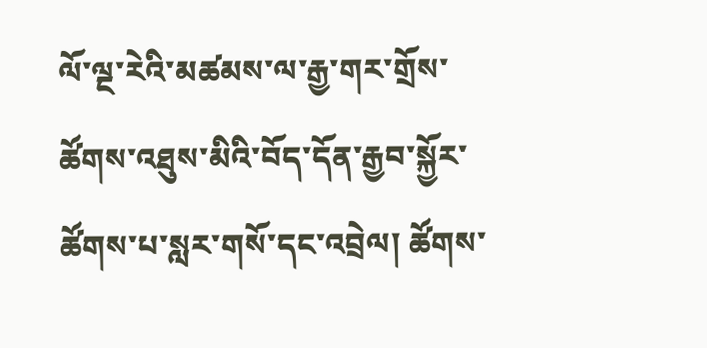ལོ་ལྔ་རེའི་མཚམས་ལ་རྒྱ་གར་གྲོས་ཚོགས་འཐུས་མིའི་བོད་དོན་རྒྱབ་སྐྱོར་ཚོགས་པ་སླར་གསོ་དང་འབྲེལ། ཚོགས་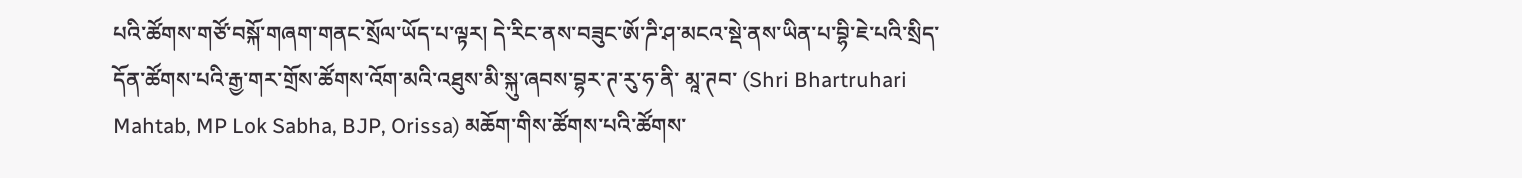པའི་ཚོགས་གཙོ་བསྐོ་གཞག་གནང་སྲོལ་ཡོད་པ་ལྟར། དེ་རིང་ནས་བཟུང་ཨོ་ཌི་ཤ་མངའ་སྡེ་ནས་ཡིན་པ་བྷི་ཇེ་པའི་སྲིད་དོན་ཚོགས་པའི་རྒྱ་གར་གྲོས་ཚོགས་འོག་མའི་འཐུས་མི་སྐུ་ཞབས་བྷར་ཊ་རུ་ཧ་ནི་ མཱ་ཊབ་ (Shri Bhartruhari Mahtab, MP Lok Sabha, BJP, Orissa) མཆོག་གིས་ཚོགས་པའི་ཚོགས་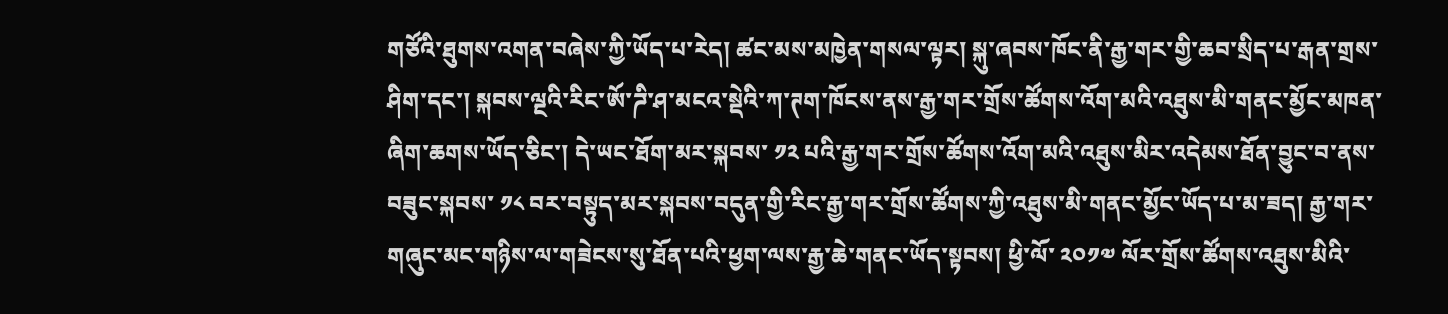གཙོའི་ཐུགས་འགན་བཞེས་ཀྱི་ཡོད་པ་རེད། ཚང་མས་མཁྱེན་གསལ་ལྟར། སྐུ་ཞབས་ཁོང་ནི་རྒྱ་གར་གྱི་ཆབ་སྲིད་པ་རྒན་གྲས་ཤིག་དང་། སྐབས་ལྔའི་རིང་ཨོ་ཌི་ཤ་མངའ་སྡེའི་ཀ་ཊག་ཁོངས་ནས་རྒྱ་གར་གྲོས་ཚོགས་འོག་མའི་འཐུས་མི་གནང་མྱོང་མཁན་ཞིག་ཆགས་ཡོད་ཅིང་། དེ་ཡང་ཐོག་མར་སྐབས་ ༡༢ པའི་རྒྱ་གར་གྲོས་ཚོགས་འོག་མའི་འཐུས་མིར་འདེམས་ཐོན་བྱུང་བ་ནས་བཟུང་སྐབས་ ༡༨ བར་བསྟུད་མར་སྐབས་བདུན་གྱི་རིང་རྒྱ་གར་གྲོས་ཚོགས་ཀྱི་འཐུས་མི་གནང་མྱོང་ཡོད་པ་མ་ཟད། རྒྱ་གར་གཞུང་མང་གཉིས་ལ་གཟེངས་སུ་ཐོན་པའི་ཕྱག་ལས་རྒྱ་ཆེ་གནང་ཡོད་སྟབས། ཕྱི་ལོ་ ༢༠༡༧ ལོར་གྲོས་ཚོགས་འཐུས་མིའི་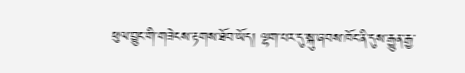ཕུལ་བྱུང་གི་གཟེངས་རྟགས་ཐོབ་ཡོད། ལྷག་པར་དུ་སྐུ་ཞབས་ཁོང་ནི་དུས་རྒྱུན་རྒྱ་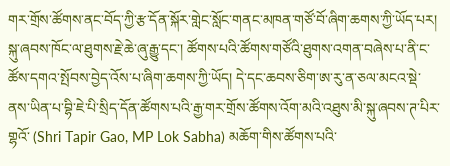གར་གྲོས་ཚོགས་ནང་བོད་ཀྱི་རྩ་དོན་སྐོར་གླེང་སློང་གནང་མཁན་གཙོ་བོ་ཞིག་ཆགས་ཀྱི་ཡོད་པར། སྐུ་ཞབས་ཁོང་ལ་ཐུགས་རྗེ་ཆེ་ཞུ་རྒྱུ་དང་། ཚོགས་པའི་ཚོགས་གཙོའི་ཐུགས་འགན་བཞེས་པ་ནི་ང་ཚོས་དགའ་སྤོབས་བྱེད་འོས་པ་ཞིག་ཆགས་ཀྱི་ཡོད། དེ་དང་ཆབས་ཅིག་ཨ་རུ་ན་ཅལ་མངའ་སྡེ་ནས་ཡིན་པ་བྷི་ཇེ་པི་སྲིད་དོན་ཚོགས་པའི་རྒྱ་གར་གྲོས་ཚོགས་འོག་མའི་འཐུས་མི་སྐུ་ཞབས་ཊ་པིར་ གྷའོ་ (Shri Tapir Gao, MP Lok Sabha) མཆོག་གིས་ཚོགས་པའི་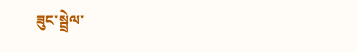ཟུང་སྦྲེལ་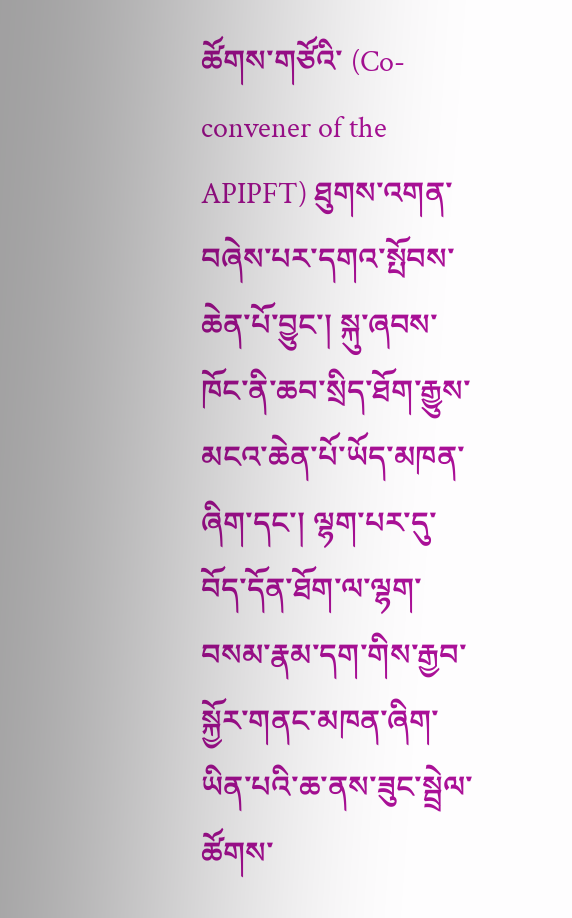ཚོགས་གཙོའི་ (Co-convener of the APIPFT) ཐུགས་འགན་བཞེས་པར་དགའ་སྤོབས་ཆེན་པོ་བྱུང་། སྐུ་ཞབས་ཁོང་ནི་ཆབ་སྲིད་ཐོག་རྒྱུས་མངའ་ཆེན་པོ་ཡོད་མཁན་ཞིག་དང་། ལྷག་པར་དུ་བོད་དོན་ཐོག་ལ་ལྷག་བསམ་རྣམ་དག་གིས་རྒྱབ་སྐྱོར་གནང་མཁན་ཞིག་ཡིན་པའི་ཆ་ནས་ཟུང་སྦྲེལ་ཚོགས་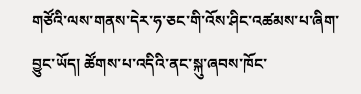གཙོའི་ལས་གནས་དེར་ཧ་ཅང་གི་འོས་ཤིང་འཚམས་པ་ཞིག་བྱུང་ཡོད། ཚོགས་པ་འདིའི་ནང་སྐུ་ཞབས་ཁོང་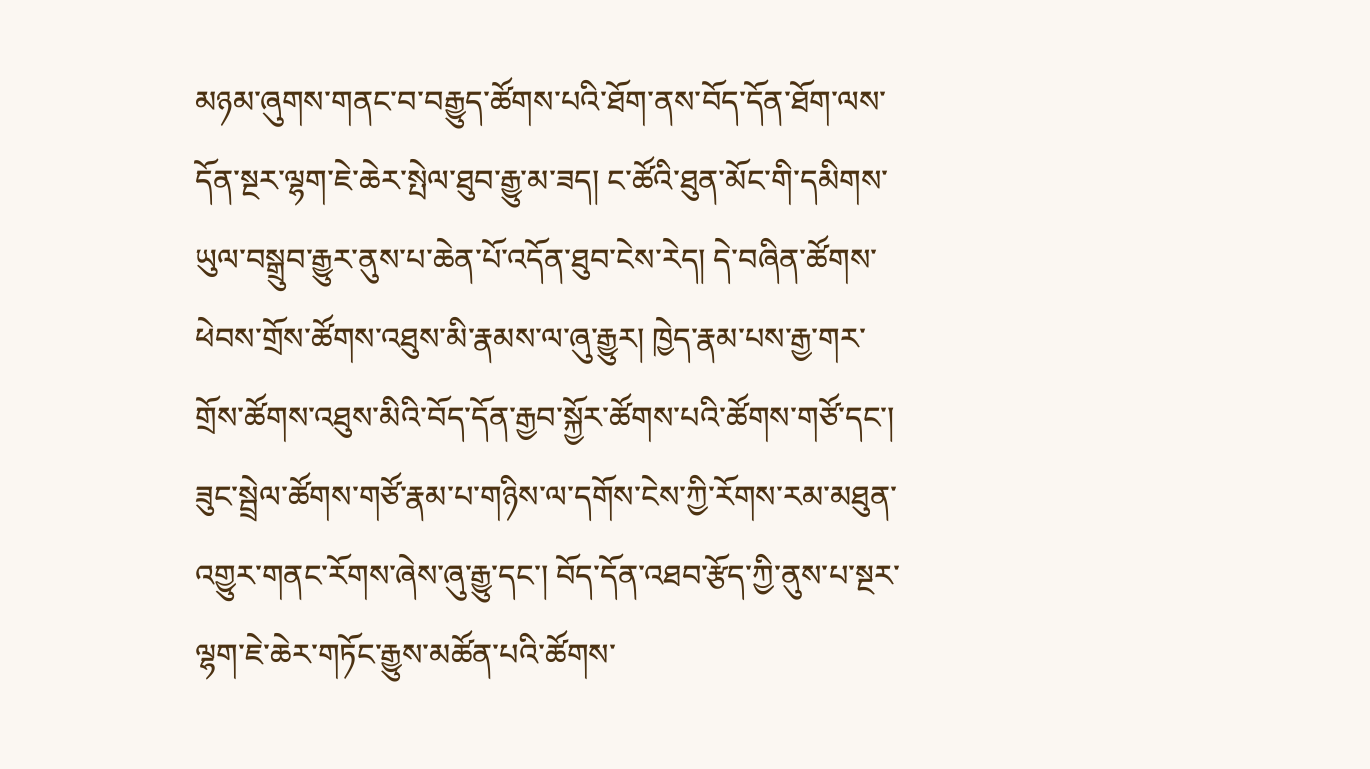མཉམ་ཞུགས་གནང་བ་བརྒྱུད་ཚོགས་པའི་ཐོག་ནས་བོད་དོན་ཐོག་ལས་དོན་སྔར་ལྷག་ཇེ་ཆེར་སྤེལ་ཐུབ་རྒྱུ་མ་ཟད། ང་ཚོའི་ཐུན་མོང་གི་དམིགས་ཡུལ་བསྒྲུབ་རྒྱུར་ནུས་པ་ཆེན་པོ་འདོན་ཐུབ་ངེས་རེད། དེ་བཞིན་ཚོགས་ཕེབས་གྲོས་ཚོགས་འཐུས་མི་རྣམས་ལ་ཞུ་རྒྱུར། ཁྱེད་རྣམ་པས་རྒྱ་གར་གྲོས་ཚོགས་འཐུས་མིའི་བོད་དོན་རྒྱབ་སྐྱོར་ཚོགས་པའི་ཚོགས་གཙོ་དང་། ཟུང་སྦྲེལ་ཚོགས་གཙོ་རྣམ་པ་གཉིས་ལ་དགོས་ངེས་ཀྱི་རོགས་རམ་མཐུན་འགྱུར་གནང་རོགས་ཞེས་ཞུ་རྒྱུ་དང་། བོད་དོན་འཐབ་རྩོད་ཀྱི་ནུས་པ་སྔར་ལྷག་ཇེ་ཆེར་གཏོང་རྒྱུས་མཚོན་པའི་ཚོགས་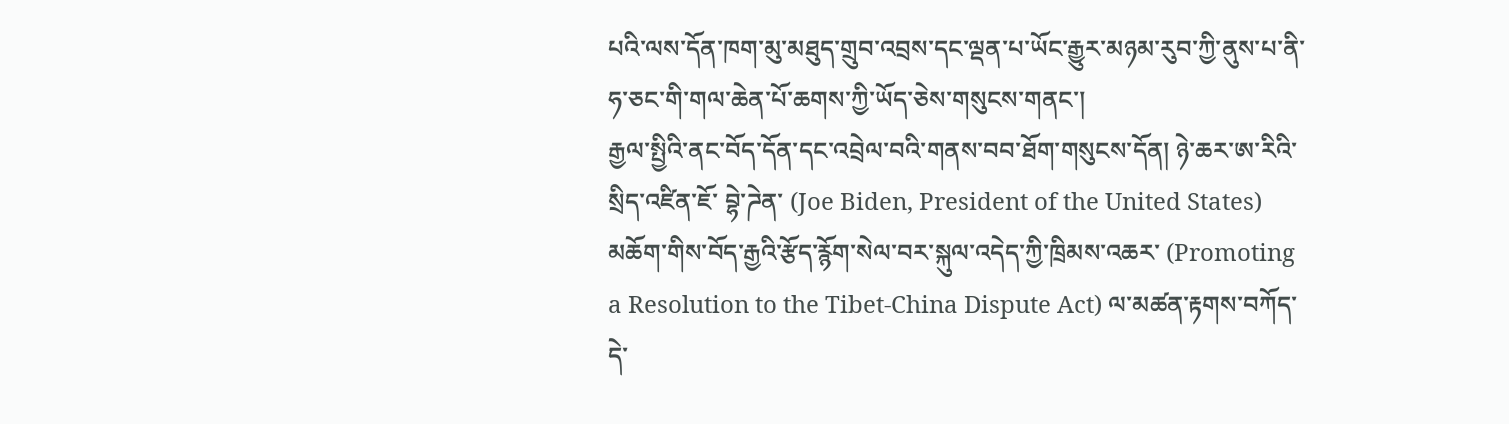པའི་ལས་དོན་ཁག་མུ་མཐུད་གྲུབ་འབྲས་དང་ལྡན་པ་ཡོང་རྒྱུར་མཉམ་རུབ་ཀྱི་ནུས་པ་ནི་ཧ་ཅང་གི་གལ་ཆེན་པོ་ཆགས་ཀྱི་ཡོད་ཅེས་གསུངས་གནང་།
རྒྱལ་སྤྱིའི་ནང་བོད་དོན་དང་འབྲེལ་བའི་གནས་བབ་ཐོག་གསུངས་དོན། ཉེ་ཆར་ཨ་རིའི་སྲིད་འཛིན་ཇོ་ བྷེ་ཌེན་ (Joe Biden, President of the United States) མཆོག་གིས་བོད་རྒྱའི་རྩོད་རྙོག་སེལ་བར་སྐུལ་འདེད་ཀྱི་ཁྲིམས་འཆར་ (Promoting a Resolution to the Tibet-China Dispute Act) ལ་མཚན་རྟགས་བཀོད་དེ་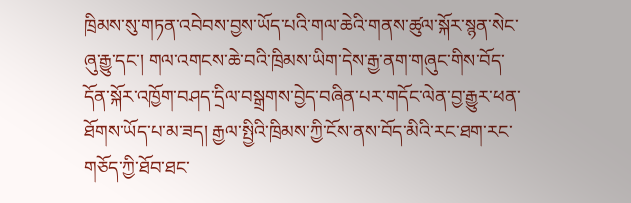ཁྲིམས་སུ་གཏན་འབེབས་བྱས་ཡོད་པའི་གལ་ཆེའི་གནས་ཚུལ་སྐོར་སྙན་སེང་ཞུ་རྒྱུ་དང་། གལ་འགངས་ཆེ་བའི་ཁྲིམས་ཡིག་དེས་རྒྱ་ནག་གཞུང་གིས་བོད་དོན་སྐོར་འཁྱོག་བཤད་དྲིལ་བསྒྲགས་བྱེད་བཞིན་པར་གདོང་ལེན་བྱ་རྒྱུར་ཕན་ཐོགས་ཡོད་པ་མ་ཟད། རྒྱལ་སྤྱིའི་ཁྲིམས་ཀྱི་ངོས་ནས་བོད་མིའི་རང་ཐག་རང་གཅོད་ཀྱི་ཐོབ་ཐང་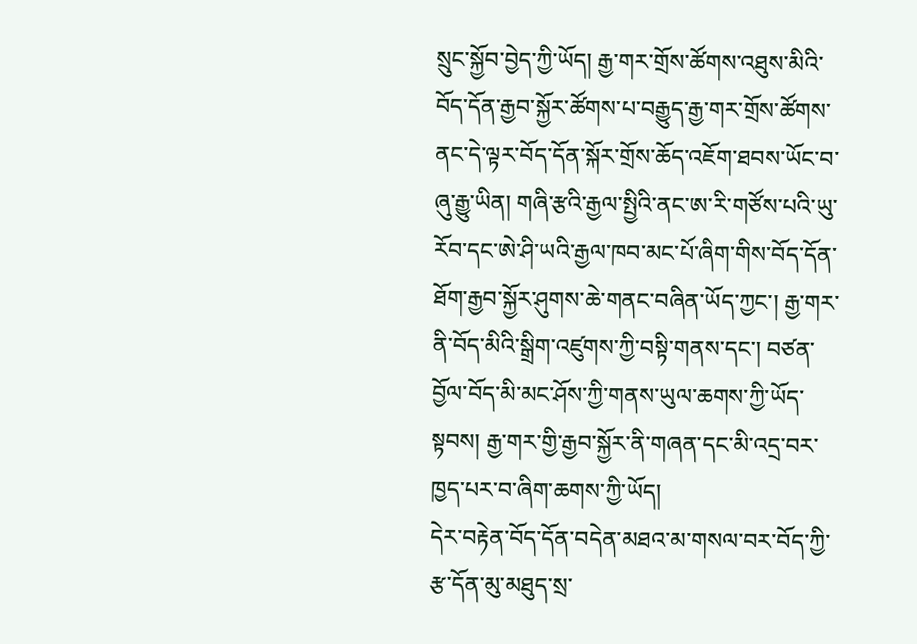སྲུང་སྐྱོབ་བྱེད་ཀྱི་ཡོད། རྒྱ་གར་གྲོས་ཚོགས་འཐུས་མིའི་བོད་དོན་རྒྱབ་སྐྱོར་ཚོགས་པ་བརྒྱུད་རྒྱ་གར་གྲོས་ཚོགས་ནང་དེ་ལྟར་བོད་དོན་སྐོར་གྲོས་ཆོད་འཇོག་ཐབས་ཡོང་བ་ཞུ་རྒྱུ་ཡིན། གཞི་རྩའི་རྒྱལ་སྤྱིའི་ནང་ཨ་རི་གཙོས་པའི་ཡུ་རོབ་དང་ཨེ་ཤི་ཡའི་རྒྱལ་ཁབ་མང་པོ་ཞིག་གིས་བོད་དོན་ཐོག་རྒྱབ་སྐྱོར་ཤུགས་ཆེ་གནང་བཞིན་ཡོད་ཀྱང་། རྒྱ་གར་ནི་བོད་མིའི་སྒྲིག་འཛུགས་ཀྱི་བསྟི་གནས་དང་། བཙན་བྱོལ་བོད་མི་མང་ཤོས་ཀྱི་གནས་ཡུལ་ཆགས་ཀྱི་ཡོད་སྟབས། རྒྱ་གར་གྱི་རྒྱབ་སྐྱོར་ནི་གཞན་དང་མི་འདྲ་བར་ཁྱད་པར་བ་ཞིག་ཆགས་ཀྱི་ཡོད།
དེར་བརྟེན་བོད་དོན་བདེན་མཐའ་མ་གསལ་བར་བོད་ཀྱི་རྩ་དོན་མུ་མཐུད་སྲ་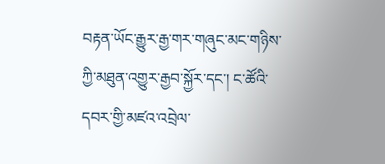བརྟན་ཡོང་རྒྱུར་རྒྱ་གར་གཞུང་མང་གཉིས་ཀྱི་མཐུན་འགྱུར་རྒྱབ་སྐྱོར་དང་། ང་ཚོའི་དབར་གྱི་མཛའ་འབྲེལ་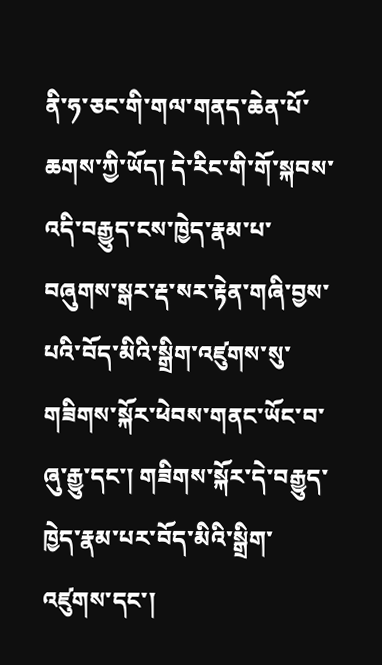ནི་ཧ་ཅང་གི་གལ་གནད་ཆེན་པོ་ཆགས་ཀྱི་ཡོད། དེ་རིང་གི་གོ་སྐབས་འདི་བརྒྱུད་ངས་ཁྱེད་རྣམ་པ་བཞུགས་སྒར་རྡ་སར་རྟེན་གཞི་བྱས་པའི་བོད་མིའི་སྒྲིག་འཛུགས་སུ་གཟིགས་སྐོར་ཕེབས་གནང་ཡོང་བ་ཞུ་རྒྱུ་དང་། གཟིགས་སྐོར་དེ་བརྒྱུད་ཁྱེད་རྣམ་པར་བོད་མིའི་སྒྲིག་འཛུགས་དང་།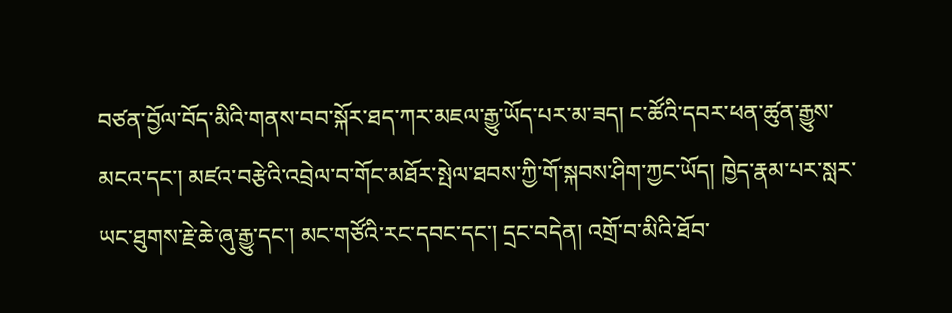བཙན་བྱོལ་བོད་མིའི་གནས་བབ་སྐོར་ཐད་ཀར་མཇལ་རྒྱུ་ཡོད་པར་མ་ཟད། ང་ཚོའི་དབར་ཕན་ཚུན་རྒྱུས་མངའ་དང་། མཛའ་བརྩེའི་འབྲེལ་བ་གོང་མཐོར་སྤེལ་ཐབས་ཀྱི་གོ་སྐབས་ཤིག་ཀྱང་ཡོད། ཁྱེད་རྣམ་པར་སླར་ཡང་ཐུགས་རྗེ་ཆེ་ཞུ་རྒྱུ་དང་། མང་གཙོའི་རང་དབང་དང་། དྲང་བདེན། འགྲོ་བ་མིའི་ཐོབ་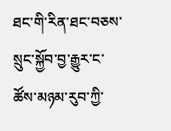ཐང་གི་རིན་ཐང་བཅས་སྲུང་སྐྱོབ་བྱ་རྒྱུར་ང་ཚོས་མཉམ་རུབ་ཀྱི་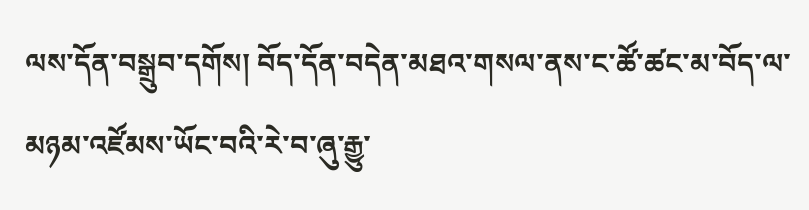ལས་དོན་བསྒྲུབ་དགོས། བོད་དོན་བདེན་མཐའ་གསལ་ནས་ང་ཚོ་ཚང་མ་བོད་ལ་མཉམ་འཛོམས་ཡོང་བའི་རེ་བ་ཞུ་རྒྱུ་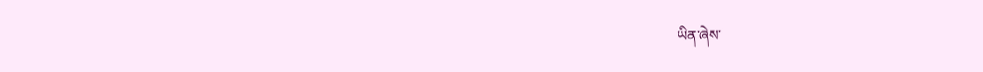ཡིན་ཞེས་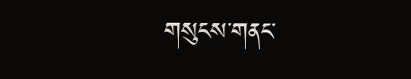གསུངས་གནང་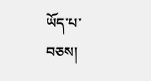ཡོད་པ་བཅས།